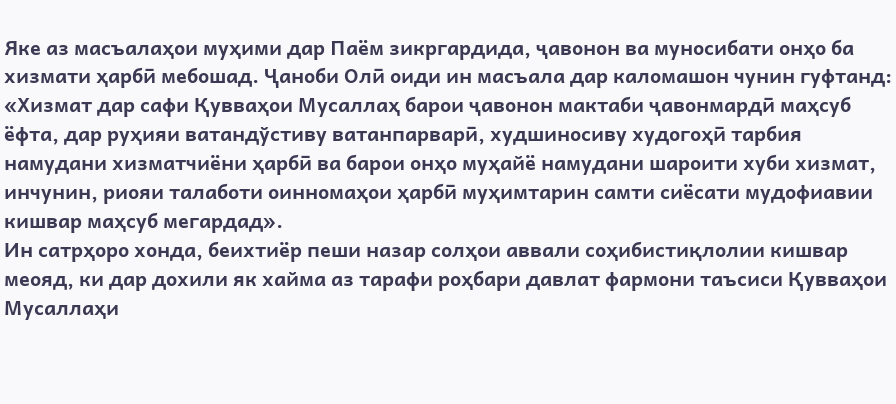Яке аз масъалаҳои муҳими дар Паём зикргардида, ҷавонон ва муносибати онҳо ба хизмати ҳарбӣ мебошад. Ҷаноби Олӣ оиди ин масъала дар каломашон чунин гуфтанд: «Хизмат дар сафи Қувваҳои Мусаллаҳ барои ҷавонон мактаби ҷавонмардӣ маҳсуб ёфта, дар руҳияи ватандўстиву ватанпарварӣ, худшиносиву худогоҳӣ тарбия намудани хизматчиёни ҳарбӣ ва барои онҳо муҳайё намудани шароити хуби хизмат, инчунин, риояи талаботи оинномаҳои ҳарбӣ муҳимтарин самти сиёсати мудофиавии кишвар маҳсуб мегардад».
Ин сатрҳоро хонда, беихтиёр пеши назар солҳои аввали соҳибистиқлолии кишвар меояд, ки дар дохили як хайма аз тарафи роҳбари давлат фармони таъсиси Қувваҳои Мусаллаҳи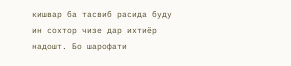кишвар ба тасвиб расида буду ин сохтор чизе дар ихтиёр надошт. Бо шарофати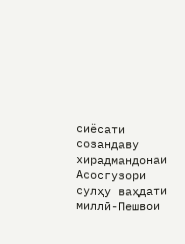сиёсати созандаву хирадмандонаи Асосгузори сулҳу ваҳдати миллӣ-Пешвои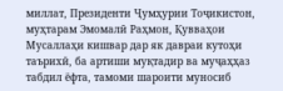миллат, Президенти Ҷумҳурии Тоҷикистон, муҳтарам Эмомалӣ Раҳмон, Қувваҳои Мусаллаҳи кишвар дар як давраи кутоҳи таърихӣ, ба артиши муқтадир ва муҷаҳҳаз табдил ёфта, тамоми шароити муносиб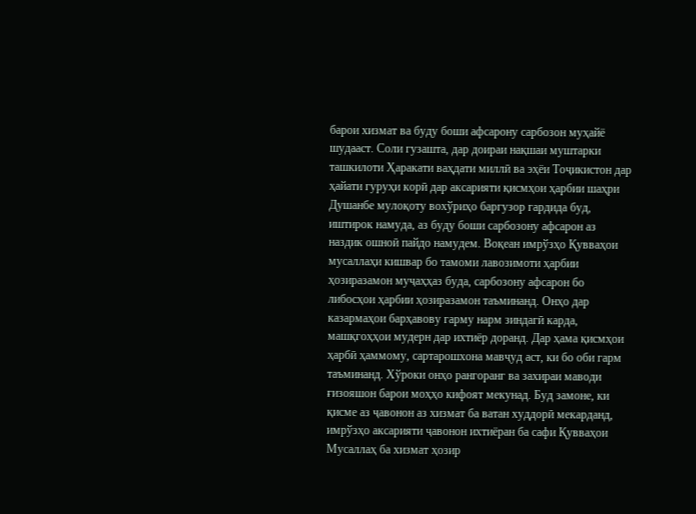барои хизмат ва буду боши афсарону сарбозон муҳайё шудааст. Соли гузашта, дар доираи нақшаи муштарки ташкилоти Ҳаракати ваҳдати миллӣ ва эҳёи Тоҷикистон дар ҳайати гуруҳи корӣ дар аксарияти қисмҳои ҳарбии шаҳри Душанбе мулоқоту вохўриҳо баргузор гардида буд, иштирок намуда, аз буду боши сарбозону афсарон аз наздик ошноӣ пайдо намудем. Воқеан имрўзҳо Қувваҳои мусаллаҳи кишвар бо тамоми лавозимоти ҳарбии ҳозиразамон муҷаҳҳаз буда, сарбозону афсарон бо либосҳои ҳарбии ҳозиразамон таъминанд. Онҳо дар казармаҳои барҳавову гарму нарм зиндагӣ карда, машқгоҳҳои мудерн дар ихтиёр доранд. Дар ҳама қисмҳои ҳарбӣ ҳаммому, сартарошхона мавҷуд аст, ки бо оби гарм таъминанд. Хўроки онҳо рангоранг ва захираи маводи ғизояшон барои моҳҳо кифоят мекунад. Буд замоне, ки қисме аз ҷавонон аз хизмат ба ватан худдорӣ мекарданд, имрўзҳо аксарияти ҷавонон ихтиёран ба сафи Қувваҳои Мусаллаҳ ба хизмат ҳозир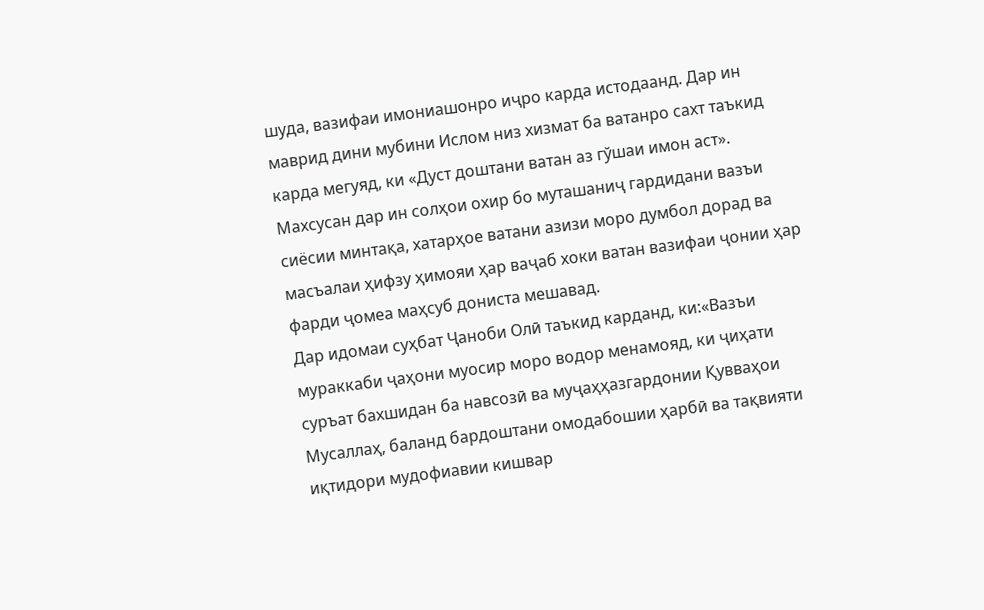шуда, вазифаи имониашонро иҷро карда истодаанд. Дар ин маврид дини мубини Ислом низ хизмат ба ватанро сахт таъкид карда мегуяд, ки «Дуст доштани ватан аз гўшаи имон аст». Махсусан дар ин солҳои охир бо муташаниҷ гардидани вазъи сиёсии минтақа, хатарҳое ватани азизи моро думбол дорад ва масъалаи ҳифзу ҳимояи ҳар ваҷаб хоки ватан вазифаи ҷонии ҳар фарди ҷомеа маҳсуб дониста мешавад.
Дар идомаи суҳбат Ҷаноби Олӣ таъкид карданд, ки:«Вазъи мураккаби ҷаҳони муосир моро водор менамояд, ки ҷиҳати суръат бахшидан ба навсозӣ ва муҷаҳҳазгардонии Қувваҳои Мусаллаҳ, баланд бардоштани омодабошии ҳарбӣ ва тақвияти иқтидори мудофиавии кишвар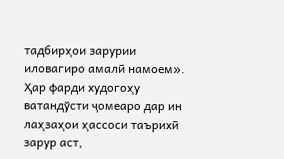тадбирҳои зарурии иловагиро амалӣ намоем».
Ҳар фарди худогоҳу ватандўсти ҷомеаро дар ин лаҳзаҳои ҳассоси таърихӣ зарур аст,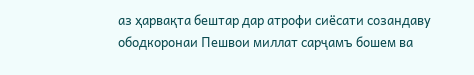аз ҳарвақта бештар дар атрофи сиёсати созандаву ободкоронаи Пешвои миллат сарҷамъ бошем ва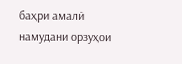баҳри амалӣ намудани орзуҳои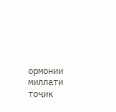ормонии миллати тоҷик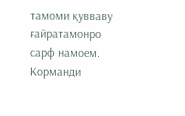тамоми қувваву ғайратамонро сарф намоем.
Корманди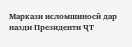Маркази исломшиносӣ дар назди Президенти ҶТ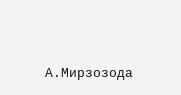А.Мирзозода